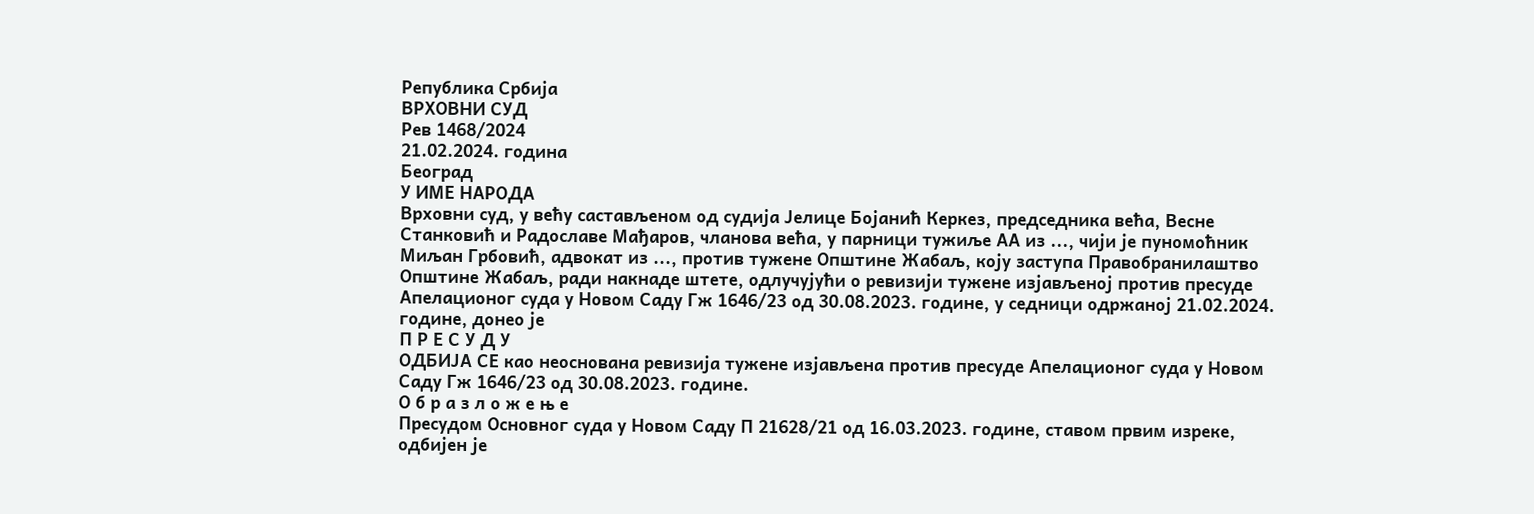Република Србија
ВРХОВНИ СУД
Рев 1468/2024
21.02.2024. година
Београд
У ИМЕ НАРОДА
Врховни суд, у већу састављеном од судија Јелице Бојанић Керкез, председника већа, Весне Станковић и Радославе Мађаров, чланова већа, у парници тужиље АА из ..., чији је пуномоћник Миљан Грбовић, адвокат из ..., против тужене Општине Жабаљ, коју заступа Правобранилаштво Општине Жабаљ, ради накнаде штете, одлучујући о ревизији тужене изјављеној против пресуде Апелационог суда у Новом Саду Гж 1646/23 од 30.08.2023. године, у седници одржаној 21.02.2024. године, донео је
П Р Е С У Д У
ОДБИЈА СЕ као неоснована ревизија тужене изјављена против пресуде Апелационог суда у Новом Саду Гж 1646/23 од 30.08.2023. године.
О б р а з л о ж е њ е
Пресудом Основног суда у Новом Саду П 21628/21 од 16.03.2023. године, ставом првим изреке, одбијен је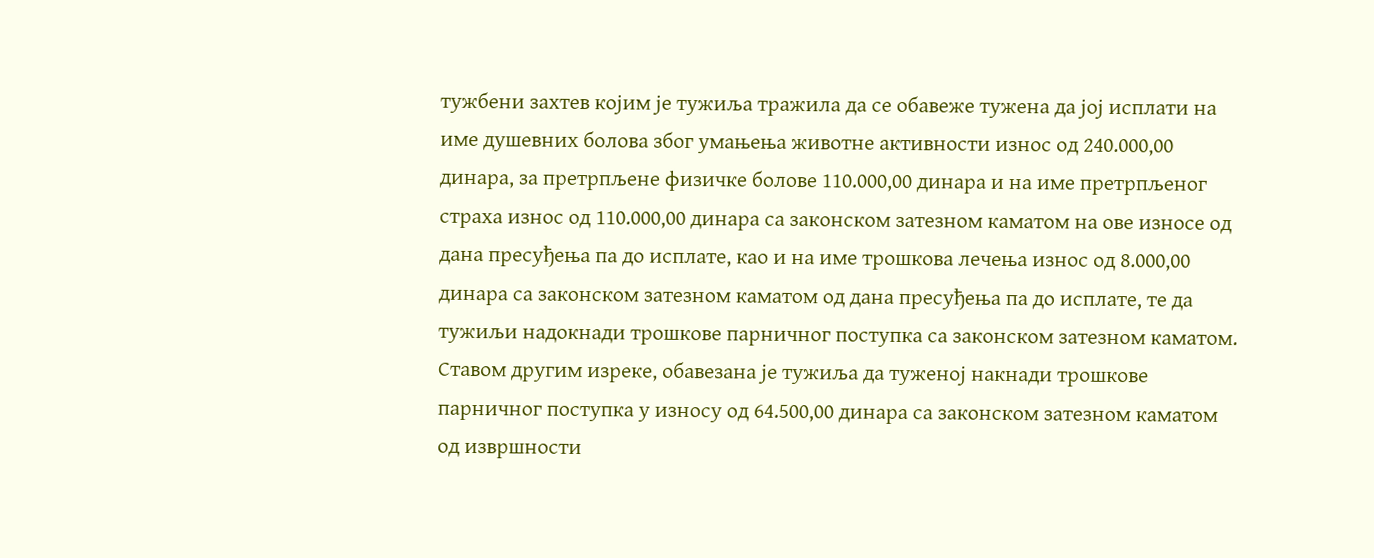тужбени захтев којим је тужиља тражила да се обавеже тужена да јој исплати на име душевних болова због умањења животне активности износ од 240.000,00 динара, за претрпљене физичке болове 110.000,00 динара и на име претрпљеног страха износ од 110.000,00 динара са законском затезном каматом на ове износе од дана пресуђења па до исплате, као и на име трошкова лечења износ од 8.000,00 динара са законском затезном каматом од дана пресуђења па до исплате, те да тужиљи надокнади трошкове парничног поступка са законском затезном каматом. Ставом другим изреке, обавезана је тужиља да туженој накнади трошкове парничног поступка у износу од 64.500,00 динара са законском затезном каматом од извршности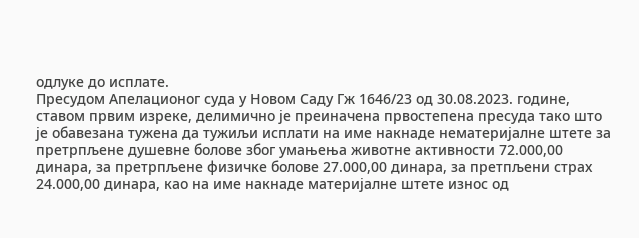одлуке до исплате.
Пресудом Апелационог суда у Новом Саду Гж 1646/23 од 30.08.2023. године, ставом првим изреке, делимично је преиначена првостепена пресуда тако што је обавезана тужена да тужиљи исплати на име накнаде нематеријалне штете за претрпљене душевне болове због умањења животне активности 72.000,00 динара, за претрпљене физичке болове 27.000,00 динара, за претпљени страх 24.000,00 динара, као на име накнаде материјалне штете износ од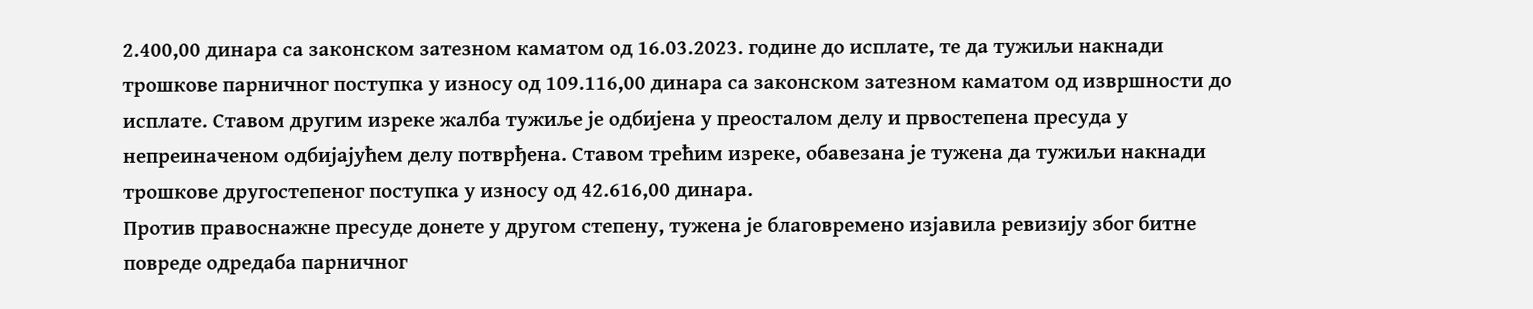2.400,00 динара са законском затезном каматом од 16.03.2023. године до исплате, те да тужиљи накнади трошкове парничног поступка у износу од 109.116,00 динара са законском затезном каматом од извршности до исплате. Ставом другим изреке жалба тужиље је одбијена у преосталом делу и првостепена пресуда у непреиначеном одбијајућем делу потврђена. Ставом трећим изреке, обавезана је тужена да тужиљи накнади трошкове другостепеног поступка у износу од 42.616,00 динара.
Против правоснажне пресуде донете у другом степену, тужена је благовремено изјавила ревизију због битне повреде одредаба парничног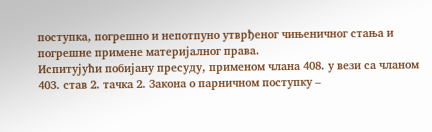поступка, погрешно и непотпуно утврђеног чињеничног стања и погрешне примене материјалног права.
Испитујући побијану пресуду, применом члана 408. у вези са чланом 403. став 2. тачка 2. Закона о парничном поступку –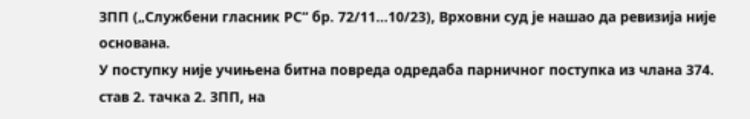ЗПП („Службени гласник РС“ бр. 72/11...10/23), Врховни суд је нашао да ревизија није основана.
У поступку није учињена битна повреда одредаба парничног поступка из члана 374. став 2. тачка 2. ЗПП, на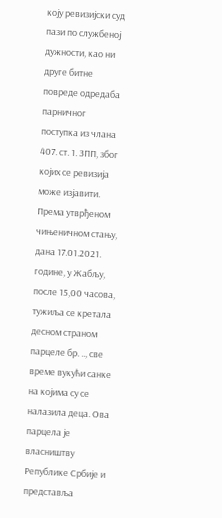коју ревизијски суд пази по службеној дужности, као ни друге битне повреде одредаба парничног поступка из члана 407. ст. 1. ЗПП, због којих се ревизија може изјавити.
Према утврђеном чињеничном стању, дана 17.01.2021. године, у Жабљу, после 15,00 часова, тужиља се кретала десном страном парцеле бр. .., све време вукући санке на којима су се налазила деца. Ова парцела је власништву Републике Србије и представља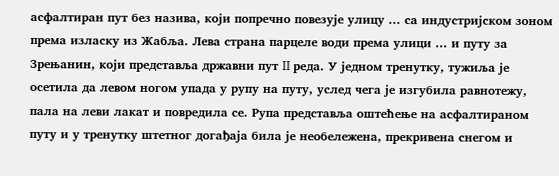асфалтиран пут без назива, који попречно повезује улицу ... са индустријском зоном према изласку из Жабља. Лева страна парцеле води према улици ... и путу за Зрењанин, који представља државни пут II реда. У једном тренутку, тужиља је осетила да левом ногом упада у рупу на путу, услед чега је изгубила равнотежу, пала на леви лакат и повредила се. Рупа представља оштећење на асфалтираном путу и у тренутку штетног догађаја била је необележена, прекривена снегом и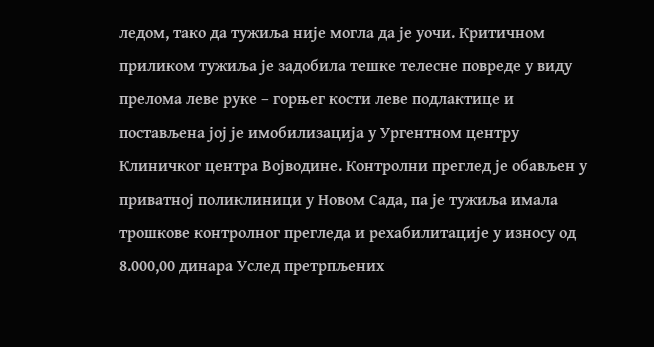ледом, тако да тужиља није могла да је уочи. Критичном приликом тужиља је задобила тешке телесне повреде у виду прелома леве руке – горњег кости леве подлактице и постављена јој је имобилизација у Ургентном центру Клиничког центра Војводине. Контролни преглед је обављен у приватној поликлиници у Новом Сада, па је тужиља имала трошкове контролног прегледа и рехабилитације у износу од 8.000,00 динара Услед претрпљених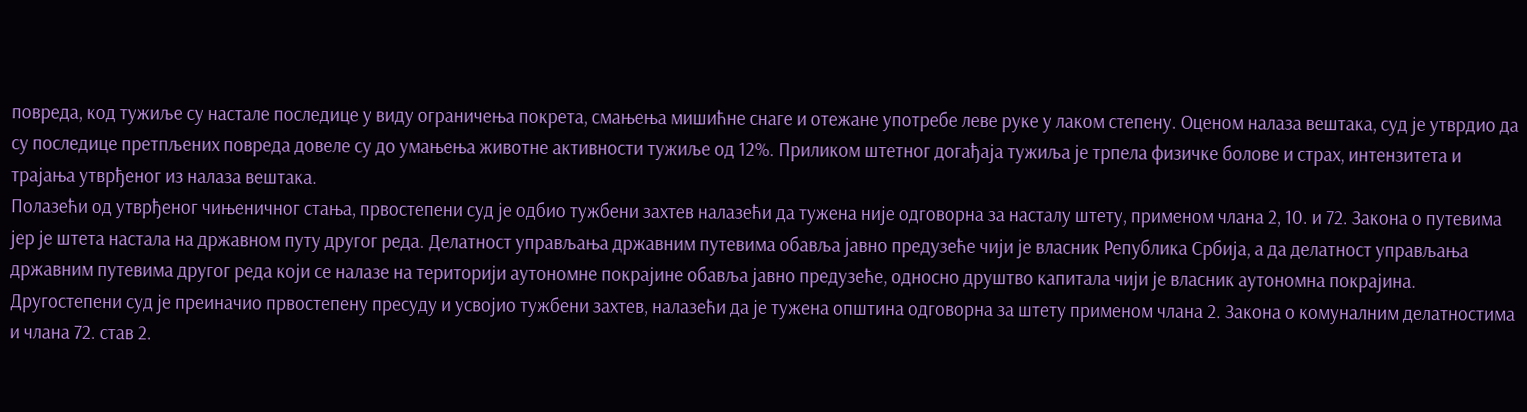повреда, код тужиље су настале последице у виду ограничења покрета, смањења мишићне снаге и отежане употребе леве руке у лаком степену. Оценом налаза вештака, суд је утврдио да су последице претпљених повреда довеле су до умањења животне активности тужиље од 12%. Приликом штетног догађаја тужиља је трпела физичке болове и страх, интензитета и трајања утврђеног из налаза вештака.
Полазећи од утврђеног чињеничног стања, првостепени суд је одбио тужбени захтев налазећи да тужена није одговорна за насталу штету, применом члана 2, 10. и 72. Закона о путевима јер је штета настала на државном путу другог реда. Делатност управљања државним путевима обавља јавно предузеће чији је власник Република Србија, а да делатност управљања државним путевима другог реда који се налазе на територији аутономне покрајине обавља јавно предузеће, односно друштво капитала чији је власник аутономна покрајина. Другостепени суд је преиначио првостепену пресуду и усвојио тужбени захтев, налазећи да је тужена општина одговорна за штету применом члана 2. Закона о комуналним делатностима и члана 72. став 2.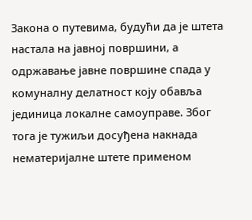Закона о путевима, будући да је штета настала на јавној површини, а одржавање јавне површине спада у комуналну делатност коју обавља јединица локалне самоуправе. Због тога је тужиљи досуђена накнада нематеријалне штете применом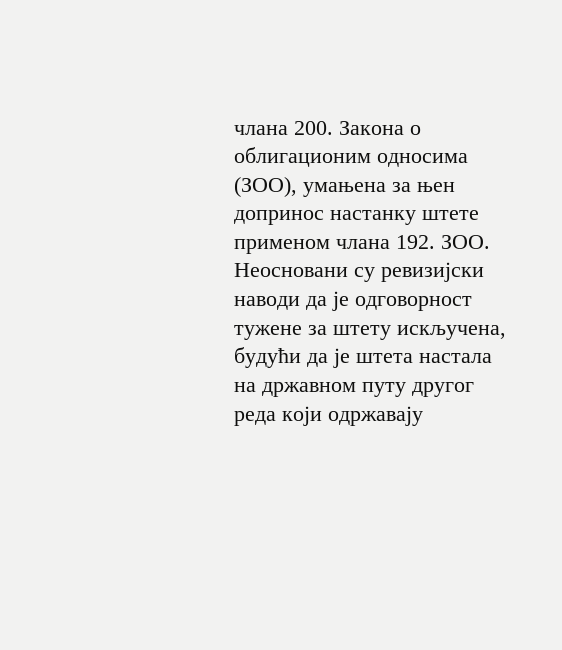члана 200. Закона о облигационим односима (ЗОО), умањена за њен допринос настанку штете применом члана 192. ЗОО.
Неосновани су ревизијски наводи да је одговорност тужене за штету искључена, будући да је штета настала на државном путу другог реда који одржавају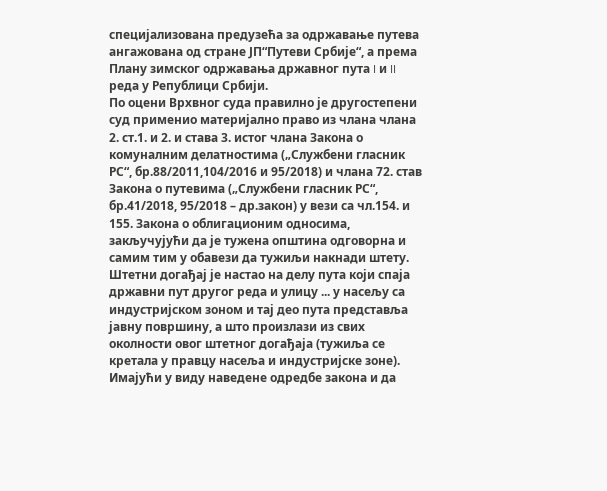специјализована предузећа за одржавање путева ангажована од стране ЈП“Путеви Србије“, а према Плану зимског одржавања државног пута I и II реда у Републици Србији.
По оцени Врхвног суда правилно је другостепени суд применио материјално право из члана члана 2. ст.1. и 2. и става 3. истог члана Закона о комуналним делатностима („Службени гласник РС“, бр.88/2011,104/2016 и 95/2018) и члана 72. став Закона о путевима („Службени гласник РС“, бр.41/2018, 95/2018 – др.закон) у вези са чл.154. и 155. Закона о облигационим односима, закључујући да је тужена општина одговорна и самим тим у обавези да тужиљи накнади штету. Штетни догађај је настао на делу пута који спаја државни пут другог реда и улицу ... у насељу са индустријском зоном и тај део пута представља јавну површину, а што произлази из свих околности овог штетног догађаја (тужиља се кретала у правцу насеља и индустријске зоне). Имајући у виду наведене одредбе закона и да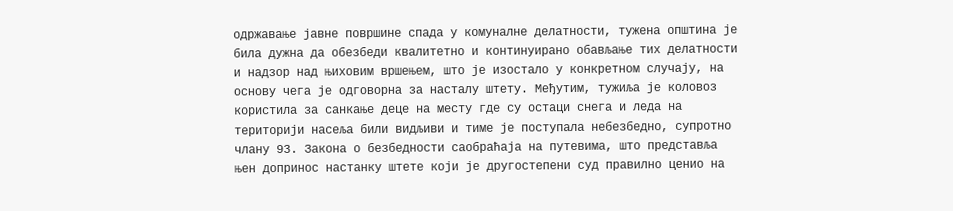одржавање јавне површине спада у комуналне делатности, тужена општина је била дужна да обезбеди квалитетно и континуирано обављање тих делатности и надзор над њиховим вршењем, што је изостало у конкретном случају, на основу чега је одговорна за насталу штету. Међутим, тужиља је коловоз користила за санкање деце на месту где су остаци снега и леда на територији насеља били видљиви и тиме је поступала небезбедно, супротно члану 93. Закона о безбедности саобраћаја на путевима, што представља њен допринос настанку штете који је другостепени суд правилно ценио на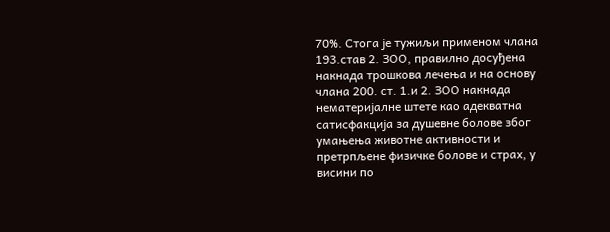70%. Стога је тужиљи применом члана 193.став 2. ЗОО, правилно досуђена накнада трошкова лечења и на основу члана 200. ст. 1.и 2. ЗОО накнада нематеријалне штете као адекватна сатисфакција за душевне болове због умањења животне активности и претрпљене физичке болове и страх, у висини по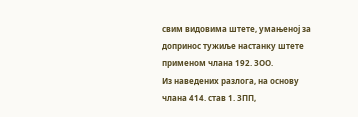свим видовима штете, умањеној за допринос тужиље настанку штете применом члана 192. ЗОО.
Из наведених разлога, на основу члана 414. став 1. ЗПП,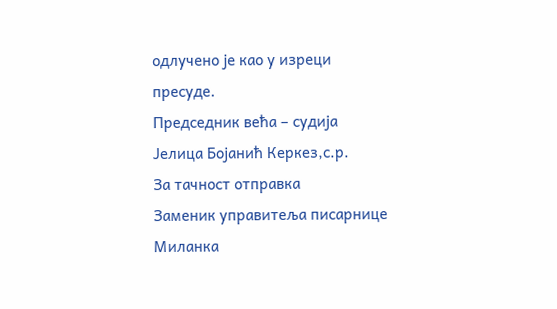одлучено је као у изреци пресуде.
Председник већа – судија
Јелица Бојанић Керкез,с.р.
За тачност отправка
Заменик управитеља писарнице
Миланка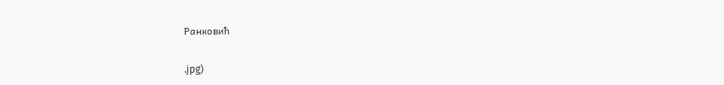Ранковић

.jpg)